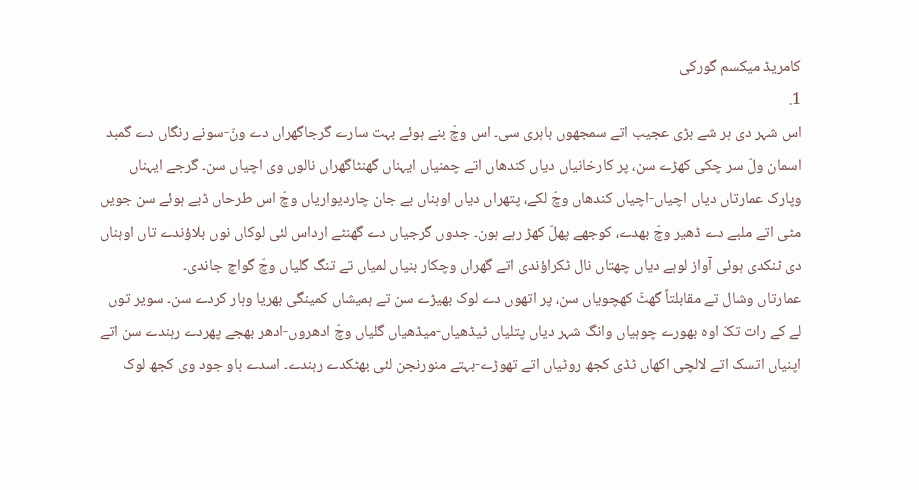کامریڈ میکسم گورکی
1.
اس شہر دی ہر شے بڑی عجیب اتے سمجھوں باہری سی۔ اس وچّ بنے ہوئے بہت سارے گرجاگھراں دے ونّ-سونے رنگاں دے گمبد اسمان ولّ سر چکی کھڑے سن، پر کارخانیاں دیاں کندھاں اتے چمنیاں ایہناں گھنٹاگھراں نالوں وی اچیاں سن۔ گرجے ایہناں وپارک عمارتاں دیاں اچیاں-اچیاں کندھاں وچّ لکے، پتھراں دیاں اوہناں بے جان چاردیواریاں وچّ اس طرحاں ڈبے ہوئے سن جویں مٹی اتے ملبے دے ڈھیر وچّ بھدے، کوجھے پھلّ کھڑ رہے ہون۔ جدوں گرجیاں دے گھنٹے ارداس لئی لوکاں نوں بلاؤندے تاں اوہناں دی ٹنکدی ہوئی آواز لوہے دیاں چھتاں نال ٹکراؤندی اتے گھراں وچکار بنیاں لمیاں تے تنگ گلیاں وچّ گواچ جاندی۔
عمارتاں وشال تے مقابلتاً گھٹّ کھچویاں سن، پر اتھوں دے لوک بھیڑے سن تے ہمیشاں کمینگی بھریا وہار کردے سن۔ سویر توں لے کے رات تکّ اوہ بھورے چوہیاں وانگ شہر دیاں پتلیاں ٹیڈھیاں-میڈھیاں گلیاں وچّ ادھروں-ادھر بھجے پھردے رہندے سن اتے اپنیاں اتسک اتے لالچی اکھاں ٹڈی کجھ روٹیاں اتے تھوڑے-بہتے منورنجن لئی بھٹکدے رہندے۔ اسدے باو جود وی کجھ لوک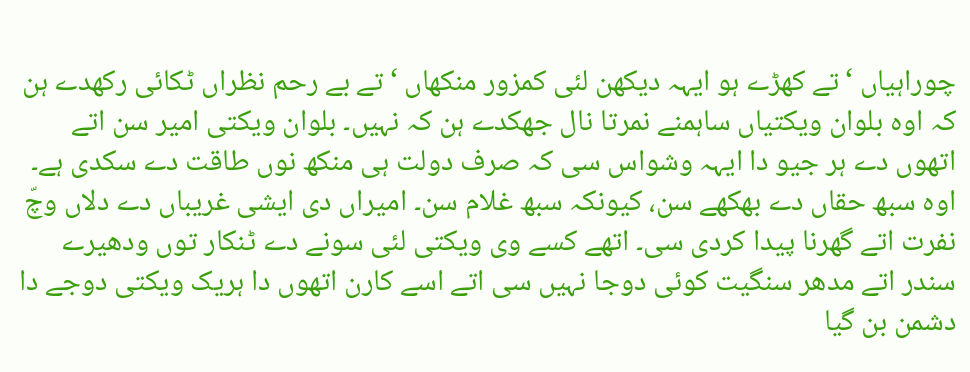چوراہیاں ‘تے کھڑے ہو ایہہ دیکھن لئی کمزور منکھاں ‘تے بے رحم نظراں ٹکائی رکھدے ہن کہ اوہ بلوان ویکتیاں ساہمنے نمرتا نال جھکدے ہن کہ نہیں۔ بلوان ویکتی امیر سن اتے اتھوں دے ہر جیو دا ایہہ وشواس سی کہ صرف دولت ہی منکھ نوں طاقت دے سکدی ہے۔ اوہ سبھ حقاں دے بھکھے سن، کیونکہ سبھ غلام سن۔ امیراں دی ایشی غریباں دے دلاں وچّ نفرت اتے گھرنا پیدا کردی سی۔ اتھے کسے وی ویکتی لئی سونے دے ٹنکار توں ودھیرے سندر اتے مدھر سنگیت کوئی دوجا نہیں سی اتے اسے کارن اتھوں دا ہریک ویکتی دوجے دا دشمن بن گیا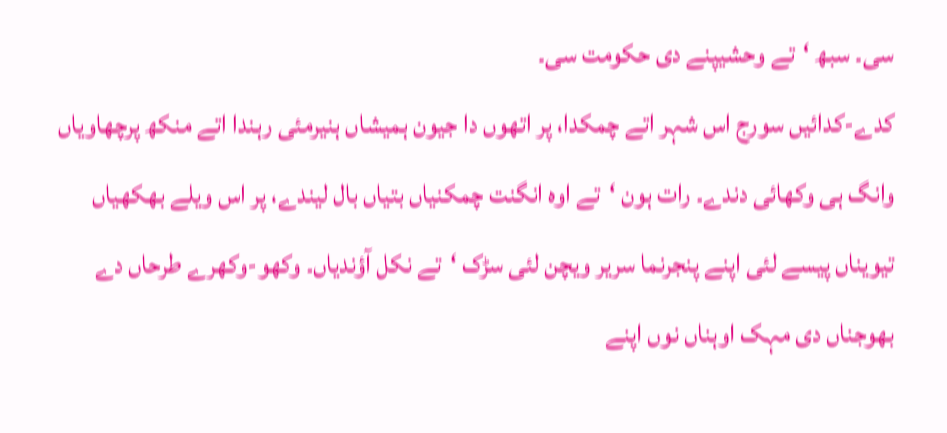سی۔ سبھ ‘تے وحشیپنے دی حکومت سی۔
کدے-کدائیں سورج اس شہر اتے چمکدا، پر اتھوں دا جیون ہمیشاں ہنیرمئی رہندا اتے منکھ پرچھاویاں وانگ ہی وکھائی دندے۔ رات ہون ‘تے اوہ انگنت چمکنیاں بتیاں بال لیندے، پر اس ویلے بھکھیاں تیویناں پیسے لئی اپنے پنجرنما سریر ویچن لئی سڑک ‘تے نکل آؤندیاں۔ وکھو-وکھرے طرحاں دے بھوجناں دی مہک اوہناں نوں اپنے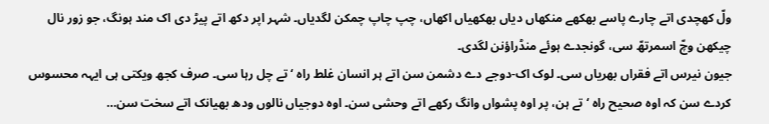ولّ کھچدی اتے چارے پاسے بھکھے منکھاں دیاں بھکھیاں اکھاں، چپ چاپ چمکن لگدیاں۔ شہر اپر دکھ اتے پیڑ دی اک مند ہونگ، جو زور نال چیکھن وچّ اسمرتھّ سی، گونجدے ہوئے منڈراؤنن لگدی۔
جیون نیرس اتے فقراں بھریاں سی۔ لوک اک-دوجے دے دشمن سن اتے ہر انسان غلط راہ ‘تے چل رہا سی۔ صرف کجھ ویکتی ہی ایہہ محسوس کردے سن کہ اوہ صحیح راہ ‘تے ہن، پر اوہ پشواں وانگ رکھے اتے وحشی سن۔ اوہ دوجیاں نالوں ودھ بھیانک اتے سخت سن…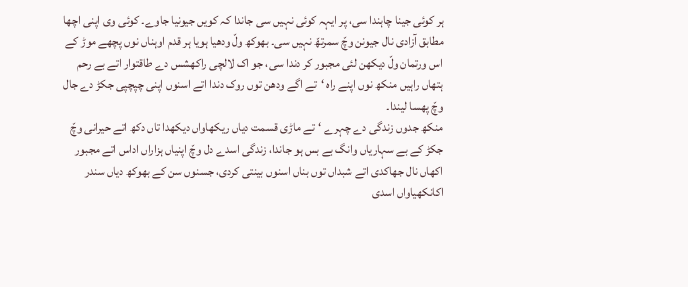ہر کوئی جینا چاہندا سی، پر ایہہ کوئی نہیں سی جاندا کہ کویں جیونیا جاوے۔ کوئی وی اپنی اچھا مطابق آزادی نال جیونن وچّ سمرتھّ نہیں سی۔ بھوکھ ولّ ودھیا ہویا ہر قدم اوہناں نوں پچھے موڑ کے اس ورتمان ولّ دیکھن لئی مجبور کر دندا سی، جو اک لالچی راکھشس دے طاقتوار اتے بے رحم ہتھاں راہیں منکھ نوں اپنے راہ ‘تے اگے ودھن توں روک دندا اتے اسنوں اپنی چپچپی جکڑ دے جال وچّ پھسا لیندا۔
منکھ جدوں زندگی دے چہرے ‘تے ماڑی قسمت دیاں ریکھاواں دیکھدا تاں دکھ اتے حیرانی وچّ جکڑ کے بے سہاریاں وانگ بے بس ہو جاندا، زندگی اسدے دل وچّ اپنیاں ہزاراں اداس اتے مجبور اکھاں نال جھاکدی اتے شبداں توں بناں اسنوں بینتی کردی، جسنوں سن کے بھوکھ دیاں سندر اکانکھیاواں اسدی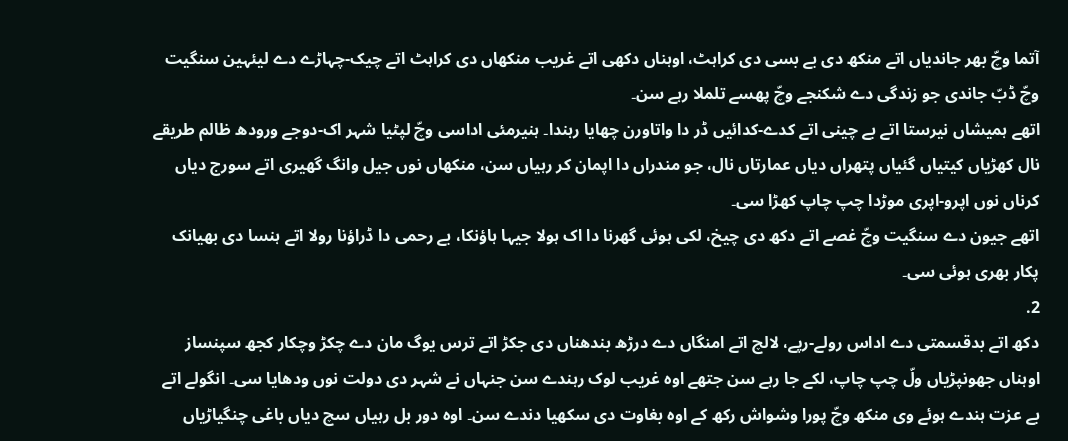آتما وچّ بھر جاندیاں اتے منکھ دی بے بسی دی کراہٹ، اوہناں دکھی اتے غریب منکھاں دی کراہٹ اتے چیک-چہاڑے دے لیئہین سنگیت وچّ ڈبّ جاندی جو زندگی دے شکنجے وچّ پھسے تلملا رہے سن۔
اتھے ہمیشاں نیرستا اتے بے چینی اتے کدے-کدائیں ڈر دا واتاورن چھایا رہندا۔ ہنیرمئی اداسی وچّ لپٹیا شہر اک-دوجے ورودھ ظالم طریقے نال کھڑیاں کیتیاں گئیاں پتھراں دیاں عمارتاں نال، جو مندراں دا اپمان کر رہیاں سن، منکھاں نوں جیل وانگ گھیری اتے سورج دیاں کرناں نوں اپرو-اپری موڑدا چپ چاپ کھڑا سی۔
اتھے جیون دے سنگیت وچّ غصے اتے دکھ دی چیخ، لکی ہوئی گھرنا دا اک ہولا جیہا ہاؤنکا، بے رحمی دا ڈراؤنا رولا اتے ہنسا دی بھیانک پکار بھری ہوئی سی۔
2.
دکھ اتے بدقسمتی دے اداس رولے-رپے، لالچ اتے امنگاں دے درڑھ بندھناں دی جکڑ اتے ترس یوگ مان دے چکڑ وچکار کجھ سپنساز اوہناں جھونپڑیاں ولّ چپ چاپ، لکے جا رہے سن جتھے اوہ غریب لوک رہندے سن جنہاں نے شہر دی دولت نوں ودھایا سی۔ انگولے اتے بے عزت ہندے ہوئے وی منکھ وچّ پورا وشواش رکھ کے اوہ بغاوت دی سکھیا دندے سن۔ اوہ دور بل رہیاں سچ دیاں باغی چنگیاڑیاں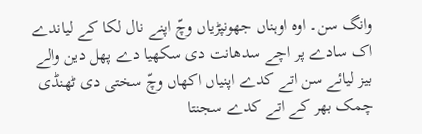وانگ سن۔ اوہ اوہناں جھونپڑیاں وچّ اپنے نال لکا کے لیاندے اک سادے پر اچے سدھانت دی سکھیا دے پھل دین والے بیز لیائے سن اتے کدے اپنیاں اکھاں وچّ سختی دی ٹھنڈی چمک بھر کے اتے کدے سجنتا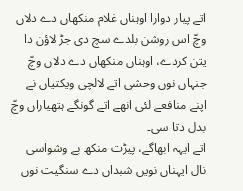اتے پیار دوارا اوہناں غلام منکھاں دے دلاں وچّ اس روشن بلدے سچ دی جڑ لاؤن دا یتن کردے، اوہناں منکھاں دے دلاں وچّ جنہاں نوں وحشی اتے لالچی ویکتیاں نے اپنے منافعے لئی انھے اتے گونگے ہتھیاراں وچّ بدل دتا سی۔
اتے ایہہ ابھاگے، پیڑت منکھ بے وشواسی نال ایہناں نویں شبداں دے سنگیت نوں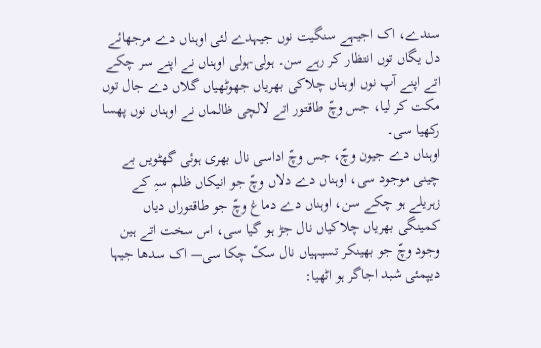سندے، اک اجیہے سنگیت نوں جیہدے لئی اوہناں دے مرجھائے دل یگاں توں انتظار کر رہے سن۔ ہولی-ہولی اوہناں نے اپنے سر چکے اتے اپنے آپ نوں اوہناں چلاکی بھریاں جھوٹھیاں گلاں دے جال توں مکت کر لیا، جس وچّ طاقتور اتے لالچی ظالماں نے اوہناں نوں پھسا رکھیا سی۔
اوہناں دے جیون وچّ، جس وچّ اداسی نال بھری ہوئی گھٹویں بے چینی موجود سی، اوہناں دے دلاں وچّ جو انیکاں ظلم سہِ کے زہریلے ہو چکے سن، اوہناں دے دماغ وچّ جو طاقتوراں دیاں کمینگی بھریاں چلاکیاں نال جڑ ہو گیا سی، اس سخت اتے ہین وجود وچّ جو بھینکر تسیہیاں نال سکّ چکا سی— اک سدھا جیہا دیپمئی شبد اجاگر ہو اٹھیا: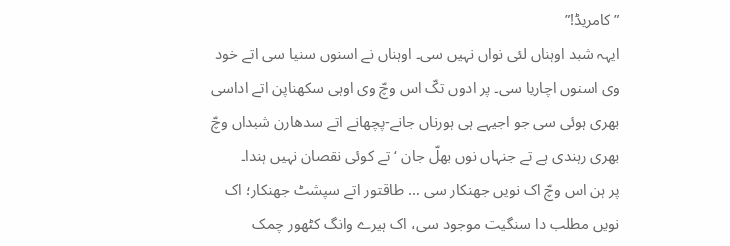”کامریڈ!”
ایہہ شبد اوہناں لئی نواں نہیں سی۔ اوہناں نے اسنوں سنیا سی اتے خود وی اسنوں اچاریا سی۔ پر ادوں تکّ اس وچّ وی اوہی سکھناپن اتے اداسی بھری ہوئی سی جو اجیہے ہی ہورناں جانے-پچھانے اتے سدھارن شبداں وچّ بھری رہندی ہے تے جنہاں نوں بھلّ جان ‘تے کوئی نقصان نہیں ہندا۔
پر ہن اس وچّ اک نویں جھنکار سی … طاقتور اتے سپشٹ جھنکار؛ اک نویں مطلب دا سنگیت موجود سی، اک ہیرے وانگ کٹھور چمک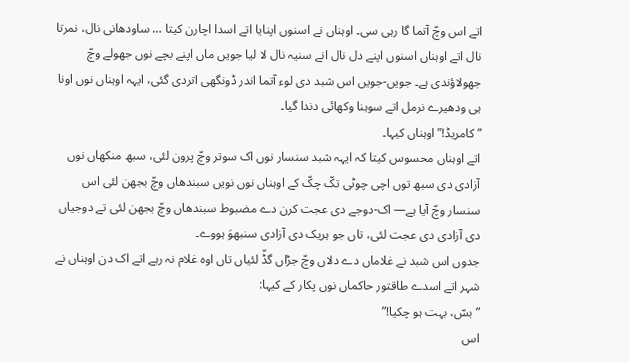اتے اس وچّ آتما گا رہی سی۔ اوہناں نے اسنوں اپنایا اتے اسدا اچارن کیتا … ساودھانی نال، نمرتا نال اتے اوہناں اسنوں اپنے دل نال انے سنیہ نال لا لیا جویں ماں اپنے بچے نوں جھولے وچّ جھولاؤندی ہے۔ جویں-جویں اس شبد دی لوء آتما اندر ڈونگھی اتردی گئی، ایہہ اوہناں نوں اونا ہی ودھیرے نرمل اتے سوہنا وکھائی دندا گیا۔
”کامریڈ!” اوہناں کیہا۔
اتے اوہناں محسوس کیتا کہ ایہہ شبد سنسار نوں اک سوتر وچّ پرون لئی، سبھ منکھاں نوں آزادی دی سبھ توں اچی چوٹی تکّ چکّ کے اوہناں نوں نویں سبندھاں وچّ بجھن لئی اس سنسار وچّ آیا ہے— اک-دوجے دی عجت کرن دے مضبوط سبندھاں وچّ بجھن لئی تے دوجیاں دی آزادی دی عجت لئی، تاں جو ہریک دی آزادی سنبھوَ ہووے۔
جدوں اس شبد نے غلاماں دے دلاں وچّ جڑاں گڈّ لئیاں تاں اوہ غلام نہ رہے اتے اک دن اوہناں نے شہر اتے اسدے طاقتور حاکماں نوں پکار کے کیہا:
”بسّ، بہت ہو چکیا!”
اس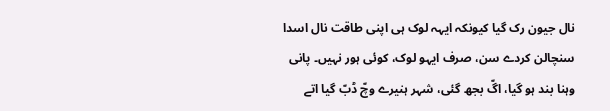نال جیون رک گیا کیونکہ ایہہ لوک ہی اپنی طاقت نال اسدا سنچالن کردے سن، صرف ایہو لوک، کوئی ہور نہیں۔ پانی وہنا بند ہو گیا، اگّ بجھ گئی، شہر ہنیرے وچّ ڈبّ گیا اتے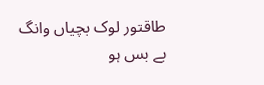طاقتور لوک بچیاں وانگ بے بس ہو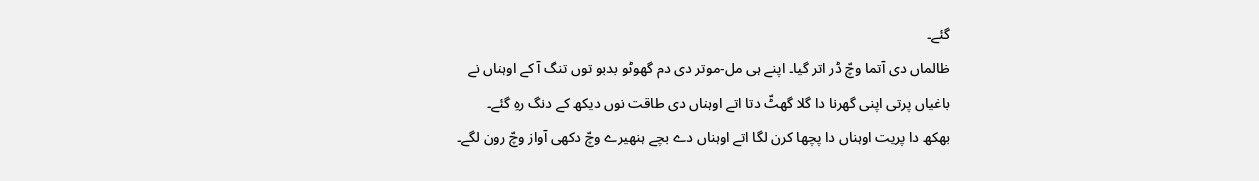گئے۔
ظالماں دی آتما وچّ ڈر اتر گیا۔ اپنے ہی مل-موتر دی دم گھوٹو بدبو توں تنگ آ کے اوہناں نے باغیاں پرتی اپنی گھرنا دا گلا گھٹّ دتا اتے اوہناں دی طاقت نوں دیکھ کے دنگ رہِ گئے۔
بھکھ دا پریت اوہناں دا پچھا کرن لگا اتے اوہناں دے بچے ہنھیرے وچّ دکھی آواز وچّ رون لگے۔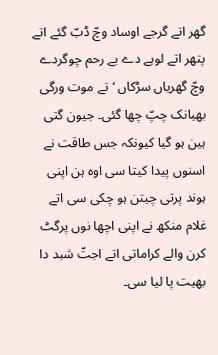گھر اتے گرجے اوساد وچّ ڈبّ گئے اتے پتھر اتے لوہے دے بے رحم چوگردے وچّ گھریاں سڑکاں ‘تے موت ورگی بھیانک چپّ چھا گئی۔ جیون گتی ہین ہو گیا کیونکہ جس طاقت نے اسنوں پیدا کیتا سی اوہ ہن اپنی ہوند پرتی چیتن ہو چکی سی اتے غلام منکھ نے اپنی اچھا نوں پرگٹ کرن والے کراماتی اتے اجتّ شبد دا بھیت پا لیا سی۔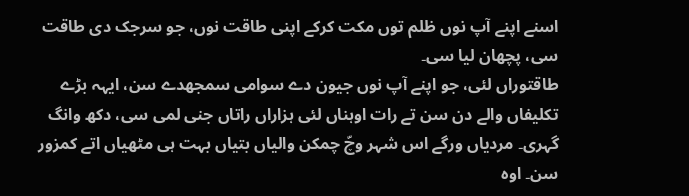اسنے اپنے آپ نوں ظلم توں مکت کرکے اپنی طاقت نوں، جو سرجک دی طاقت سی، پچھان لیا سی۔
طاقتوراں لئی، جو اپنے آپ نوں جیون دے سوامی سمجھدے سن، ایہہ بڑے تکلیفاں والے دن سن تے رات اوہناں لئی ہزاراں راتاں جنی لمی سی، دکھ وانگ گہری۔ مردیاں ورگے اس شہر وچّ چمکن والیاں بتیاں بہت ہی مٹھیاں اتے کمزور سن۔ اوہ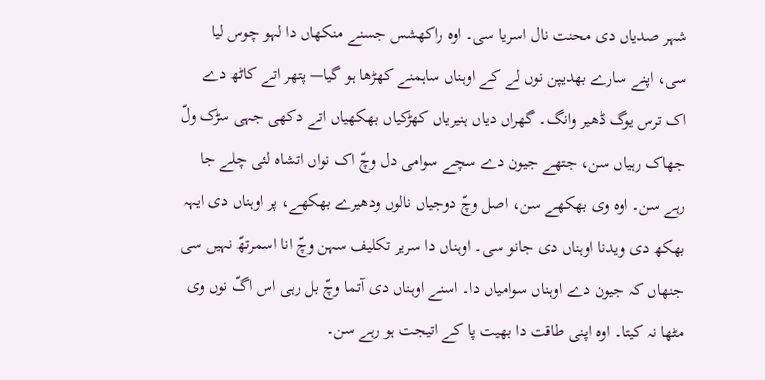شہر صدیاں دی محنت نال اسریا سی۔ اوہ راکھشس جسنے منکھاں دا لہو چوس لیا سی، اپنے سارے بھدیپن نوں لے کے اوہناں ساہمنے کھڑھا ہو گیا— پتھر اتے کاٹھ دے اک ترس یوگ ڈھیر وانگ۔ گھراں دیاں ہنیریاں کھڑکیاں بھکھیاں اتے دکھی جہی سڑک ولّ جھاک رہیاں سن، جتھے جیون دے سچے سوامی دل وچّ اک نواں اتشاہ لئی چلے جا رہے سن۔ اوہ وی بھکھے سن، اصل وچّ دوجیاں نالوں ودھیرے بھکھے، پر اوہناں دی ایہہ بھکھ دی ویدنا اوہناں دی جانو سی۔ اوہناں دا سریر تکلیف سہن وچّ انا اسمرتھّ نہیں سی جنھاں کہ جیون دے اوہناں سوامیاں دا۔ اسنے اوہناں دی آتما وچّ بل رہی اس اگّ نوں وی مٹھا نہ کیتا۔ اوہ اپنی طاقت دا بھیت پا کے اتیجت ہو رہے سن۔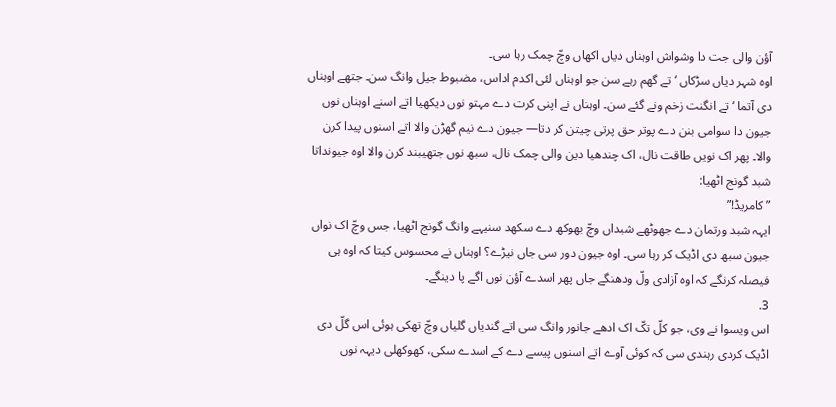آؤن والی جت دا وشواش اوہناں دیاں اکھاں وچّ چمک رہا سی۔
اوہ شہر دیاں سڑکاں ‘تے گھم رہے سن جو اوہناں لئی اکدم اداس، مضبوط جیل وانگ سن۔ جتھے اوہناں دی آتما ‘تے انگنت زخم ونے گئے سن۔ اوہناں نے اپنی کرت دے مہتو نوں دیکھیا اتے اسنے اوہناں نوں جیون دا سوامی بنن دے پوتر حق پرتی چیتن کر دتا— جیون دے نیم گھڑن والا اتے اسنوں پیدا کرن والا۔ پھر اک نویں طاقت نال، اک چندھیا دین والی چمک نال، سبھ نوں جتھیبند کرن والا اوہ جیونداتا شبد گونج اٹھیا:
”کامریڈ!”
ایہہ شبد ورتمان دے جھوٹھے شبداں وچّ بھوکھ دے سکھد سنیہے وانگ گونج اٹھیا، جس وچّ اک نواں جیون سبھ دی اڈیک کر رہا سی۔ اوہ جیون دور سی جاں نیڑے؟ اوہناں نے محسوس کیتا کہ اوہ ہی فیصلہ کرنگے کہ اوہ آزادی ولّ ودھنگے جاں پھر اسدے آؤن نوں اگے پا دینگے۔
3.
اس ویسوا نے وی، جو کلّ تکّ اک ادھے جانور وانگ سی اتے گندیاں گلیاں وچّ تھکی ہوئی اس گلّ دی اڈیک کردی رہندی سی کہ کوئی آوے اتے اسنوں پیسے دے کے اسدے سکی، کھوکھلی دیہہ نوں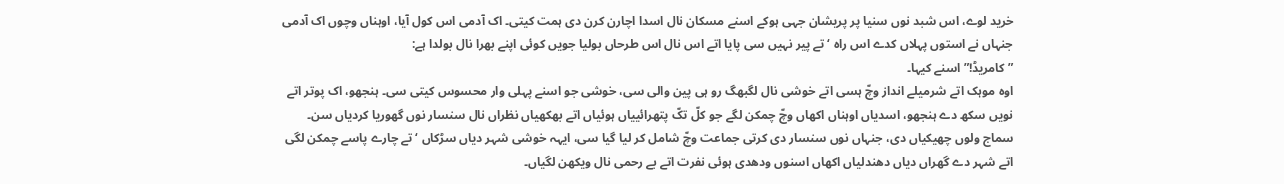خرید لوے، اس شبد نوں سنیا پر پریشان جہی ہوکے اسنے مسکان نال اسدا اچارن کرن دی ہمت کیتی۔ اک آدمی اس کول آیا، اوہناں وچوں اک آدمی جنہاں نے استوں پہلاں کدے اس راہ ‘تے پیر نہیں سی پایا اتے اس نال اس طرحاں بولیا جویں کوئی اپنے بھرا نال بولدا ہے:
”کامریڈ!” اسنے کیہا۔
اوہ موہک اتے شرمیلے انداز وچّ ہسی اتے خوشی نال لگبھگ رو ہی پین والی سی، خوشی جو اسنے پہلی وار محسوس کیتی سی۔ ہنجھو، اک پوتر اتے نویں سکھ دے ہنجھو، اسدیاں اوہناں اکھاں وچّ چمکن لگے جو کلّ تکّ پتھرائییاں ہوئیاں اتے بھکھیاں نظراں نال سنسار نوں گھوریا کردیاں سن۔ سماج ولوں چھیکیاں دی، جنہاں نوں سنسار دی کرتی جماعت وچّ شامل کر لیا گیا سی، ایہہ خوشی شہر دیاں سڑکاں ‘تے چارے پاسے چمکن لگی اتے شہر دے گھراں دیاں دھندلیاں اکھاں اسنوں ودھدی ہوئی نفرت اتے بے رحمی نال ویکھن لگیاں۔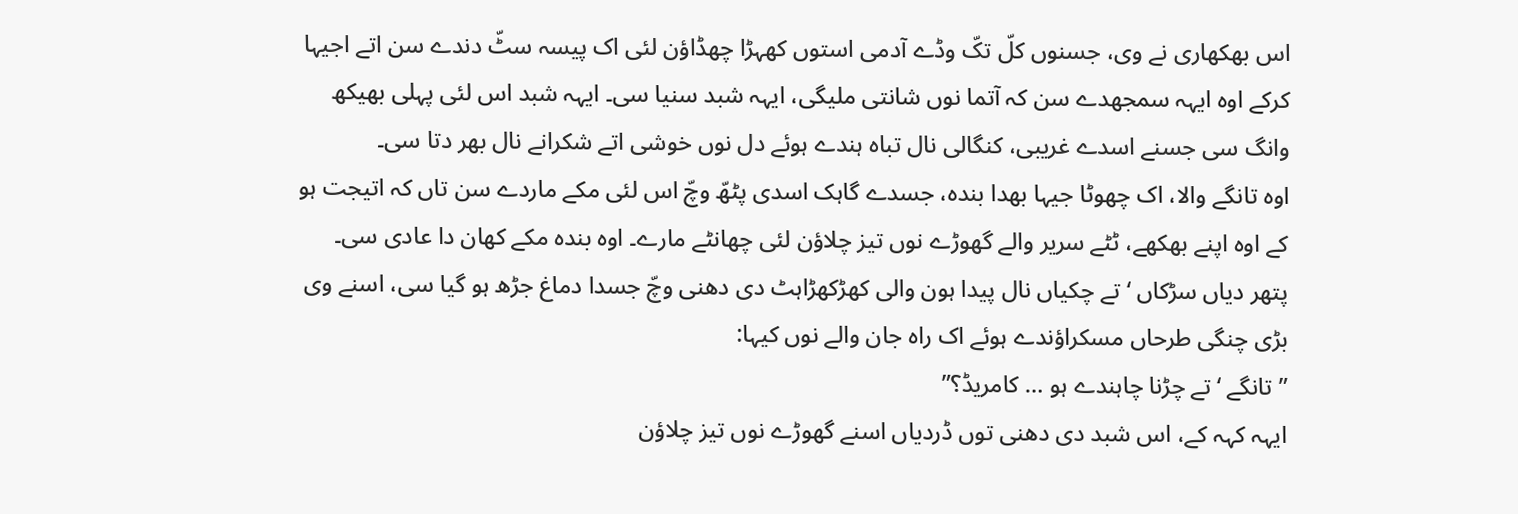اس بھکھاری نے وی، جسنوں کلّ تکّ وڈے آدمی استوں کھہڑا چھڈاؤن لئی اک پیسہ سٹّ دندے سن اتے اجیہا کرکے اوہ ایہہ سمجھدے سن کہ آتما نوں شانتی ملیگی، ایہہ شبد سنیا سی۔ ایہہ شبد اس لئی پہلی بھیکھ وانگ سی جسنے اسدے غریبی، کنگالی نال تباہ ہندے ہوئے دل نوں خوشی اتے شکرانے نال بھر دتا سی۔
اوہ تانگے والا، اک چھوٹا جیہا بھدا بندہ، جسدے گاہک اسدی پٹھّ وچّ اس لئی مکے ماردے سن تاں کہ اتیجت ہو کے اوہ اپنے بھکھے، ٹٹے سریر والے گھوڑے نوں تیز چلاؤن لئی چھانٹے مارے۔ اوہ بندہ مکے کھان دا عادی سی۔ پتھر دیاں سڑکاں ‘تے چکیاں نال پیدا ہون والی کھڑکھڑاہٹ دی دھنی وچّ جسدا دماغ جڑھ ہو گیا سی، اسنے وی بڑی چنگی طرحاں مسکراؤندے ہوئے اک راہ جان والے نوں کیہا:
”تانگے ‘تے چڑنا چاہندے ہو … کامریڈ؟”
ایہہ کہہ کے، اس شبد دی دھنی توں ڈردیاں اسنے گھوڑے نوں تیز چلاؤن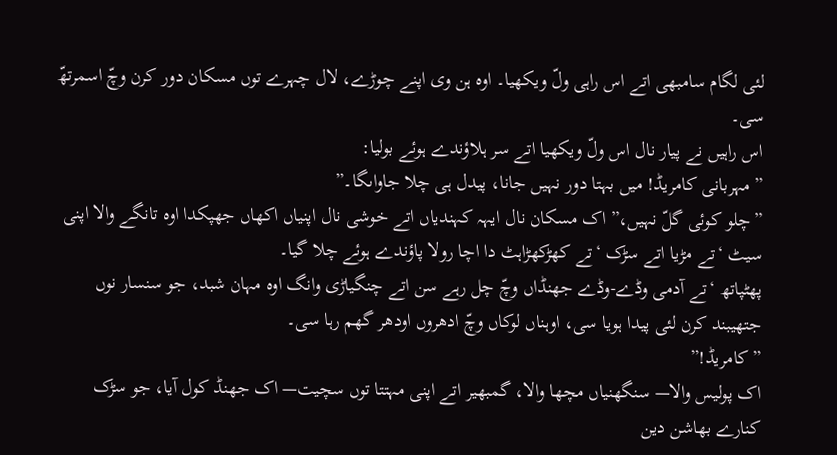لئی لگام سامبھی اتے اس راہی ولّ ویکھیا۔ اوہ ہن وی اپنے چوڑے، لال چہرے توں مسکان دور کرن وچّ اسمرتھّ سی۔
اس راہیں نے پیار نال اس ولّ ویکھیا اتے سر ہلاؤندے ہوئے بولیا:
”مہربانی کامریڈ! میں بہتا دور نہیں جانا، پیدل ہی چلا جاواںگا۔”
”چلو کوئی گلّ نہیں،” اک مسکان نال ایہہ کہندیاں اتے خوشی نال اپنیاں اکھاں جھپکدا اوہ تانگے والا اپنی سیٹ ‘تے مڑیا اتے سڑک ‘تے کھڑکھڑاہٹ دا اچا رولا پاؤندے ہوئے چلا گیا۔
پھٹپاتھ ‘تے آدمی وڈے-وڈے جھنڈاں وچّ چل رہے سن اتے چنگیاڑی وانگ اوہ مہان شبد، جو سنسار نوں جتھیبند کرن لئی پیدا ہویا سی، اوہناں لوکاں وچّ ادھروں اودھر گھم رہا سی۔
”کامریڈ!”
اک پولیس والا— سنگھنیاں مچھا والا، گمبھیر اتے اپنی مہتتا توں سچیت— اک جھنڈ کول آیا، جو سڑک کنارے بھاشن دین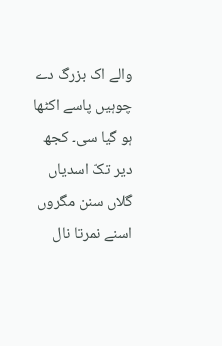والے اک بزرگ دے چوہیں پاسے اکٹھا ہو گیا سی۔ کجھ دیر تکّ اسدیاں گلاں سنن مگروں اسنے نمرتا نال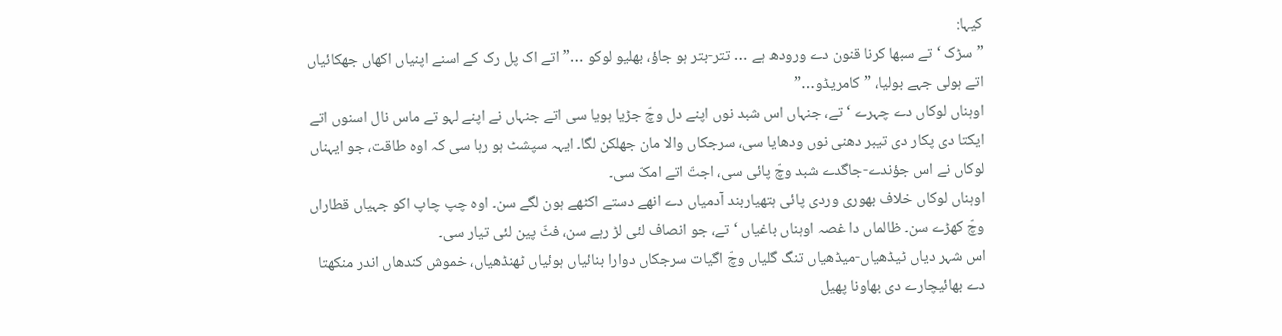کیہا:
”سڑک ‘تے سبھا کرنا قنون دے ورودھ ہے … تتر-بتر ہو جاؤ، بھلیو لوکو …” اتے اک پل رک کے اسنے اپنیاں اکھاں جھکائیاں اتے ہولی جہے بولیا، ”کامریڈو…”
اوہناں لوکاں دے چہرے ‘تے، جنہاں اس شبد نوں اپنے دل وچّ جڑیا ہویا سی اتے جنہاں نے اپنے لہو تے ماس نال اسنوں اتے ایکتا دی پکار دی تیبر دھنی نوں ودھایا سی، سرجکاں والا مان جھلکن لگا۔ ایہہ سپشٹ ہو رہا سی کہ اوہ طاقت، جو ایہناں لوکاں نے اس جؤندے-جاگدے شبد وچّ پائی سی، اجتّ اتے امکّ سی۔
اوہناں لوکاں خلاف بھوری وردی پائی ہتھیاربند آدمیاں دے انھے دستے اکٹھے ہون لگے سن۔ اوہ چپ چاپ اکو جہیاں قطاراں وچّ کھڑے سن۔ ظالماں دا غصہ اوہناں باغیاں ‘تے، جو انصاف لئی لڑ رہے سن، فٹّ پین لئی تیار سی۔
اس شہر دیاں ٹیڈھیاں-میڈھیاں تنگ گلیاں وچّ اگیات سرجکاں دوارا بنائیاں ہوئیاں ٹھنڈھیاں، خموش کندھاں اندر منکھتا دے بھائیچارے دی بھاونا پھیل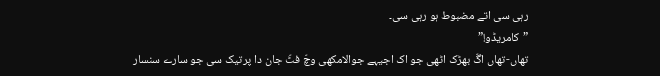رہی سی اتے مضبوط ہو رہی سی۔
”کامریڈو!”
تھاں-تھاں اگّ بھڑک اٹھی جو اک اجیہے جوالامکھی وچّ فٹّ جان دا پرتیک سی جو سارے سنسار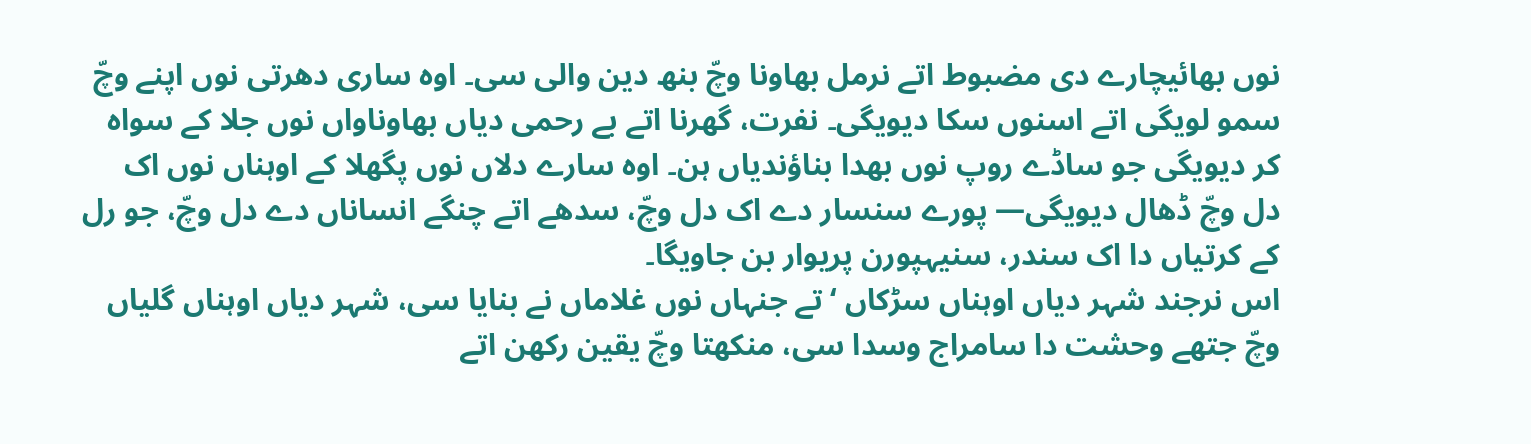نوں بھائیچارے دی مضبوط اتے نرمل بھاونا وچّ بنھ دین والی سی۔ اوہ ساری دھرتی نوں اپنے وچّ سمو لویگی اتے اسنوں سکا دیویگی۔ نفرت، گھرنا اتے بے رحمی دیاں بھاوناواں نوں جلا کے سواہ کر دیویگی جو ساڈے روپ نوں بھدا بناؤندیاں ہن۔ اوہ سارے دلاں نوں پگھلا کے اوہناں نوں اک دل وچّ ڈھال دیویگی— پورے سنسار دے اک دل وچّ، سدھے اتے چنگے انساناں دے دل وچّ، جو رل کے کرتیاں دا اک سندر، سنیہپورن پریوار بن جاویگا۔
اس نرجند شہر دیاں اوہناں سڑکاں ‘تے جنہاں نوں غلاماں نے بنایا سی، شہر دیاں اوہناں گلیاں وچّ جتھے وحشت دا سامراج وسدا سی، منکھتا وچّ یقین رکھن اتے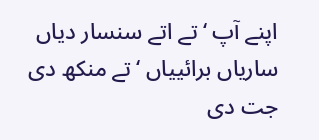اپنے آپ ‘تے اتے سنسار دیاں ساریاں برائییاں ‘تے منکھ دی جت دی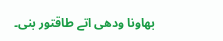بھاونا ودھی اتے طاقتور بنی۔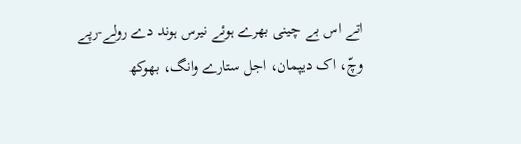اتے اس بے چینی بھرے ہوئے نیرس ہوند دے رولے-رپے وچّ، اک دیپمان، اجل ستارے وانگ، بھوکھ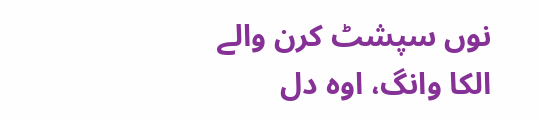نوں سپشٹ کرن والے الکا وانگ، اوہ دل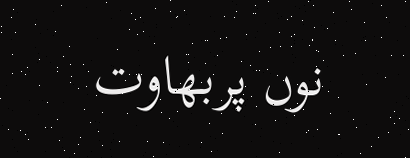نوں پربھاوت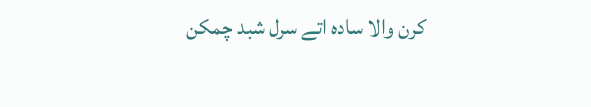کرن والا سادہ اتے سرل شبد چمکن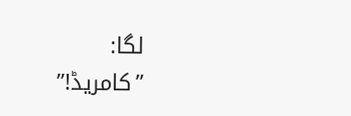لگا:
”کامریڈ!”